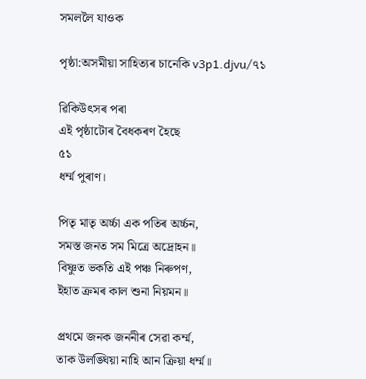সমললৈ যাওক

পৃষ্ঠা:অসমীয়া সাহিত্যৰ চানেকি v3p1.djvu/৭১

ৱিকিউৎসৰ পৰা
এই পৃষ্ঠাটোৰ বৈধকৰণ হৈছে
৫১
ধৰ্ম্ম পুৰাণ।

পিতৃ মাতৃ অৰ্চ্চা এক পতিৰ অৰ্চ্চন,
সমস্ত জনত সম মিত্ৰে অদ্ৰোহন॥
বিষ্ণুত ভকতি এই পঞ্চ নিৰুপণ,
ইহাত ক্ৰমৰ কাল শুনা নিয়মন॥

প্ৰথমে জনক জননীৰ সেৱা কৰ্ম্ম,
তাক উলঙ্ঘিয়া নাহি আন ক্ৰিয়া ধৰ্ম্ম॥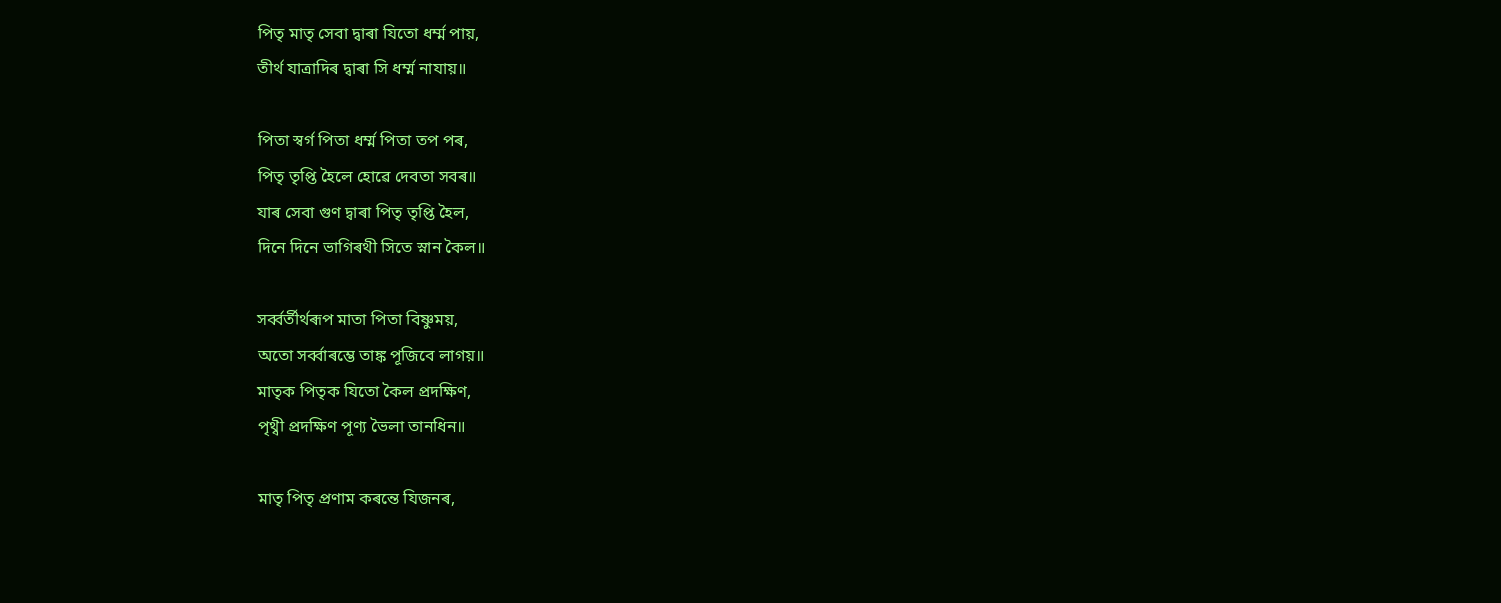পিতৃ মাতৃ সেবা দ্বাৰা যিতো ধৰ্ম্ম পায়,
তীৰ্থ যাত্ৰাদিৰ দ্বাৰা সি ধৰ্ম্ম নাযায়॥

পিতা স্বৰ্গ পিতা ধৰ্ম্ম পিতা তপ পৰ,
পিতৃ তৃপ্তি হৈলে হোৱে দেবতা সবৰ॥
যাৰ সেবা গুণ দ্বাৰা পিতৃ তৃপ্তি হৈল,
দিনে দিনে ভাগিৰথী সিতে স্নান কৈল॥

সৰ্ব্বৰ্তীৰ্থৰূপ মাতা পিতা বিষ্ণুময়,
অতো সৰ্ব্বাৰম্ভে তাঙ্ক পূজিবে লাগয়॥
মাতৃক পিতৃক যিতো কৈল প্ৰদক্ষিণ,
পৃথ্বী প্ৰদক্ষিণ পূণ্য ভৈলা তানধিন॥

মাতৃ পিতৃ প্ৰণাম কৰন্তে যিজনৰ,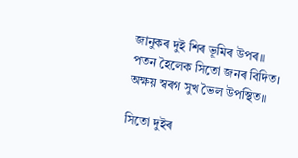জানুকৰ দুই শিৰ ভূমিৰ উপৰ॥
পতন হৈলেক সিতো জনৰ বিদিত।
অক্ষয় স্বৰগ সুখ ভৈল উপস্থিত॥

সিতো দুইৰ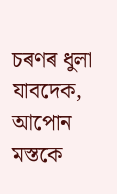চৰণৰ ধুলা যাবদেক,
আপোন মস্তকে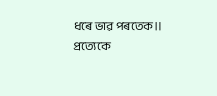ধৰে ভাৱ পৰতেক॥
প্ৰত্যেকে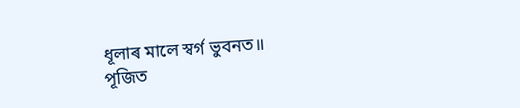ধূলাৰ মালে স্বৰ্গ ভুবনত॥
পূজিত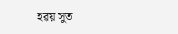হৱয় সুত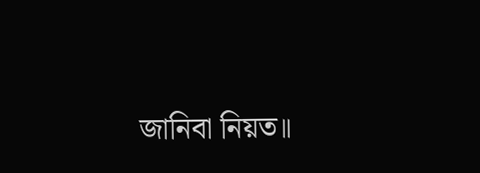জানিবা নিয়ত॥